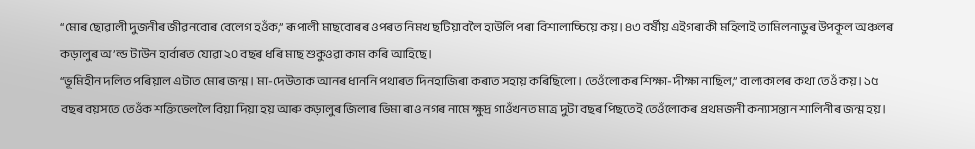“মোৰ ছোৱালী দুজনীৰ জীৱনবোৰ বেলেগ হওঁক,” ৰূপালী মাছবোৰৰ ওপৰত নিমখ ছটিয়াবলৈ হাউলি পৰা বিশালাচ্চিয়ে কয়। ৪৩ বৰ্ষীয় এইগৰাকী মহিলাই তামিলনাডুৰ উপকূল অঞ্চলৰ কড়ালুৰ অ’ল্ড টাউন হাৰ্বাৰত যোৱা ২০ বছৰ ধৰি মাছ শুকুওৱা কাম কৰি আহিছে।
“ভূমিহীন দলিত পৰিয়াল এটাত মোৰ জন্ম। মা-দেউতাক আনৰ ধাননি পথাৰত দিনহাজিৰা কৰাত সহায় কৰিছিলো। তেওঁলোকৰ শিক্ষা-দীক্ষা নাছিল,” বাল্যকালৰ কথা তেওঁ কয়। ১৫ বছৰ বয়সতে তেওঁক শক্তিভেললৈ বিয়া দিয়া হয় আৰু কড়ালুৰ জিলাৰ ভিমা ৰাও নগৰ নামে ক্ষুদ্ৰ গাওঁখনত মাত্ৰ দুটা বছৰ পিছতেই তেওঁলোকৰ প্ৰথমজনী কন্যাসন্তান শালিনীৰ জন্ম হয়।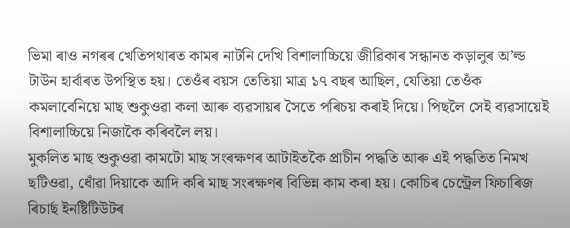ভিমা ৰাও নগৰৰ খেতিপথাৰত কামৰ নাটনি দেখি বিশালাচ্চিয়ে জীৱিকাৰ সন্ধানত কড়ালুৰ অ’ল্ড টাউন হাৰ্বাৰত উপস্থিত হয়। তেওঁৰ বয়স তেতিয়া মাত্ৰ ১৭ বছৰ আছিল, যেতিয়া তেওঁক কমলাবেনিয়ে মাছ শুকুওৱা কলা আৰু ব্যৱসায়ৰ সৈতে পৰিচয় কৰাই দিয়ে। পিছলৈ সেই ব্যৱসায়েই বিশালাচ্চিয়ে নিজাকৈ কৰিবলৈ লয়।
মুকলিত মাছ শুকুওৱা কামটো মাছ সংৰক্ষণৰ আটাইতকৈ প্ৰাচীন পদ্ধতি আৰু এই পদ্ধতিত নিমখ ছটিওৱা, ধোঁৱা দিয়াকে আদি কৰি মাছ সংৰক্ষণৰ বিভিন্ন কাম কৰা হয়। কোচিৰ চেন্ট্ৰেল ফিচাৰিজ ৰিচাৰ্ছ ইনষ্টিটিউটৰ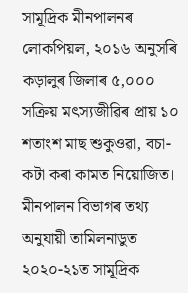সামূদ্ৰিক মীনপালনৰ লোকপিয়ল, ২০১৬ অনুসৰি কড়ালুৰ জিলাৰ ৫,০০০ সক্ৰিয় মৎস্যজীৱিৰ প্ৰায় ১০ শতাংশ মাছ শুকুওৱা, বচা-কটা কৰা কামত নিয়োজিত। মীনপালন বিভাগৰ তথ্য অনুযায়ী তামিলনাডুত ২০২০-২১ত সামূদ্ৰিক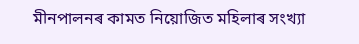মীনপালনৰ কামত নিয়োজিত মহিলাৰ সংখ্যা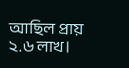আছিল প্ৰায় ২.৬ লাখ।